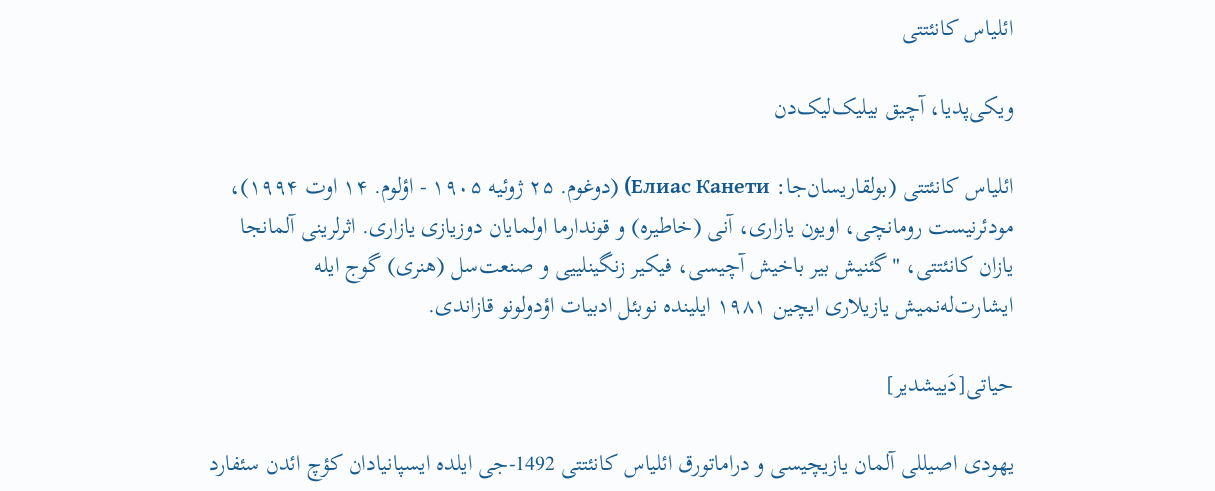ائلیاس کانئتتی

ویکی‌پدیا، آچیق بیلیک‌لیک‌دن

ائلیاس کانئتتی (بولقاریسان‌جا: Елиас Канети) (دوغوم. ۲۵ ژوئیه ۱۹۰۵ - اؤلوم. ۱۴ اوت ۱۹۹۴)، مودئرنیست رومانچی، اویون یازاری، آنی (خاطیره) و قوندارما اولمایان دوزیازی یازاری. اثرلرینی آلمانجا یازان کانئتتی، "گئنیش بیر باخیش آچیسی، فیکیر زنگینلییی و صنعت‌سل (هنری) گوج ایله ایشارت‌له‌نمیش یازیلاری ایچین ۱۹۸۱ ایلینده نوبئل ادبیات اؤدولونو قازاندی.

حیاتی[دَییشدیر]

یهودی اصیللی آلمان یازیچیسی و دراماتورق ائلیاس کانئتتی 1492-جی ایلده ایسپانیادان کؤچ ائدن سئفارد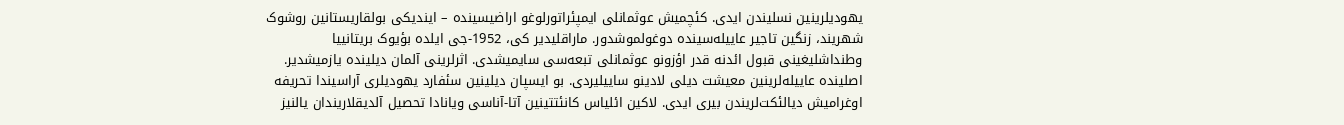یهودیلرینین نسلیندن ایدی. کئچمیش عوثمانلی ایمپئراتورلوغو اراضیسینده – ایندیکی بولقاریستانین روشوک شهریند، زنگین تاجیر عاییله‌سینده دوغولموشدور. ماراقلیدیر کی، 1952-جی ایلده بؤیوک بریتانییا وطنداشلیغینی قبول ائدنه قدر اؤزونو عوثمانلی تبعه‌سی سایمیشدی. اثرلرینی آلمان دیلینده یازمیشدیر. اصلینده عاییله‌لرینین معیشت دیلی لادینو ساییلیردی. بو ایسپان دیلینین سئفارد یهودیلری آراسیندا تحریفه اوغرامیش دیالئکت‌لریندن بیری ایدی. لاکین ائلیاس کانئتتینین آتا-آناسی ویانادا تحصیل آلدیقلاریندان یالنیز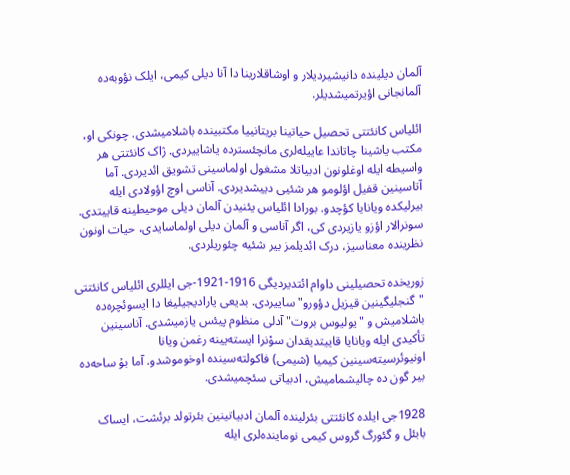آلمان دیلینده دانیشیردیلار و اوشاقلارینا دا آنا دیلی کیمی، ایلک نؤوبه‌ده آلمانجانی اؤیرتمیشدیلر.

ائلیاس کانئتتی تحصیل حیاتینا بریتانییا مکتبینده باشلامیشدی. چونکی او، مکتب یاشینا چاتاندا عاییله‌لری مانچئسترده یاشاییردی. ژاک کانئتتی هر واسیطه ایله اوغلونون ادبیاتلا مشغول اولماسینی تشویق ائدیردی. آما آتاسینین قفیل اؤلومو هر شئیی دییشدیردی. آناسی اوچ اؤولادی ایله بیرلیکده ویانایا کؤچدو. بورادا ائلیاس یئنیدن آلمان دیلی موحیطینه قاییتدی. سونرالار اؤزو یازیردی کی، اگر آناسی و آلمان دیلی اولماسایدی، حیات اونون نظرینده معناسیز، درک ائدیلمز بیر شئیه چئوریلردی.

زوریخده تحصیلینی داوام ائتدیردیگی 1916-1921-جی ایللری ائلیاس کانئتتی "گنجلیگینین قیزیل دؤورو" ساییردی. بدیعی یارادیجیلیغا دا ایسوئچره‌ده باشلامیش و "یولیوس بروت" آدلی منظوم پیئس یازمیشدی. آناسینین تأکیدی ایله ویانایا قاییتدیقدان سوْنرا ایسته‌یینه رغمن ویانا اونیوئرسیته‌سینین کیمیا (شیمی) فاکولته‌سینده اوخوموشدو. آما بۇ ساحه‌ده بیر گون ده چالیشمامیش، ادبیاتی سئچمیشدی.

1928جی ایلده کانئتتی بئرلینده آلمان ادبیاتینین بئرتولد برئشت، ایساک بابئل و گئورگ گروس کیمی نوماینده‌لری ایله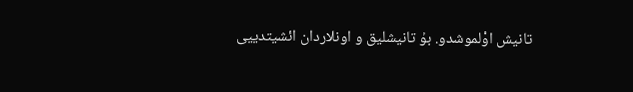تانیش اوْلموشدو. بۇ تانیشلیق و اونلاردان ائشیتدییی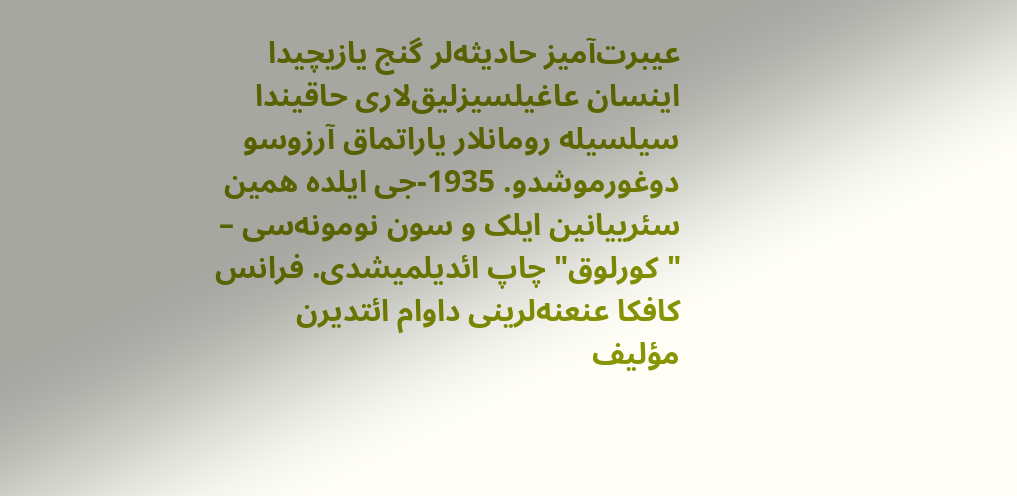عیبرت‌آمیز حادیثه‌لر گنج یازیچیدا اینسان عاغیلسیزلیق‌لاری حاقیندا سیلسیله رومانلار یاراتماق آرزوسو دوغورموشدو. 1935-جی ایلده همین سئرییانین ایلک و سون نومونه‌سی – "کورلوق" چاپ ائدیلمیشدی. فرانس کافکا عنعنه‌لرینی داوام ائتدیرن مؤلیف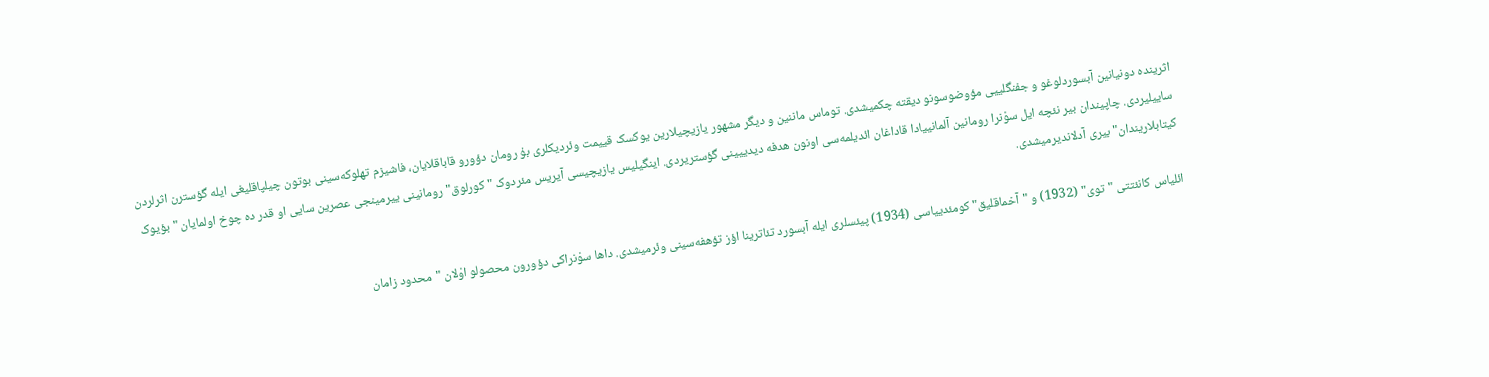اثرینده دونیانین آبسوردلوغو و جفنگلییی مؤوضوسونو دیقته چکمیشدی. توماس ماننین و دیگر مشهور یازیچیلارین یوکسک قییمت وئردیکلری بۇ رومان دؤورو قاباقلایان، فاشیزم تهلوکه‌سینی بوتون چیلپاقلیغی ایله گؤسترن اثرلردن ساییلیردی. چاپیندان بیر نئچه ایل سوْنرا رومانین آلمانییادا قاداغان ائدیلمه‌سی اونون هدفه دیدییینی گؤستریردی. اینگیلیس یازیچیسی آیریس مئردوک "کورلوق" رومانینی ییرمینجی عصرین سایی او قدر ده چوخ اولمایان "بؤیوک کیتابلاریندان" بیری آدلاندیرمیشدی.

ائلیاس کانئتتی "توی" (1932) و "آخماقلیق" کومئدییاسی (1934) پیئسلری ایله آبسورد تئاترینا اؤز تؤهفه‌سینی وئرمیشدی. داها سوْنراکی دؤورون محصولو اوْلان "محدود زامان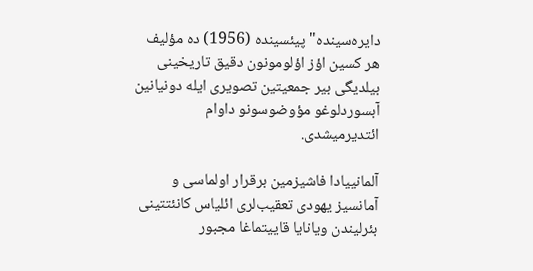دایره‌سینده" پیئسینده (1956) ده مؤلیف هر کسین اؤز اؤلومونون دقیق تاریخینی بیلدیگی بیر جمعیتین تصویری ایله دونیانین آبسوردلوغو مؤوضوسونو داوام ائتدیرمیشدی.

آلمانییادا فاشیزمین برقرار اولماسی و آمانسیز یهودی تعقیب‌لری ائلیاس کانئتتینی بئرلیندن ویانایا قاییتماغا مجبور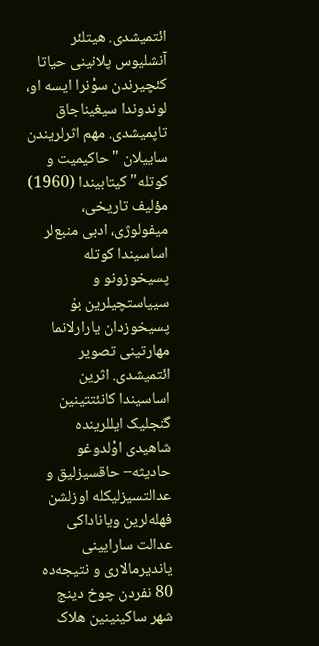ائتمیشدی. هیتلئر آنشلیوس پلانینی حیاتا کئچیرندن سوْنرا ایسه او، لوندوندا سیغیناجاق تاپمیشدی. مهم اثرلریندن ساییلان "حاکیمیت و کوتله" کیتابیندا (1960) مؤلیف تاریخی، میفولوژی، ادبی منبع‌لر اساسیندا کوتله پسیخوزونو و سییاستچیلرین بۇ پسیخوزدان یارارلانما مهارتینی تصویر ائتمیشدی. اثرین اساسیندا کانئتتینین گنجلیک ایللرینده شاهیدی اوْلدوغو حادیثه– حاقسیزلیق و عدالتسیزلیکله اوزلشن فهله‌لرین ویاناداکی عدالت سارایینی یاندیرمالاری و نتیجه‌ده 80 نفردن چوخ دینج شهر ساکینینین هلاک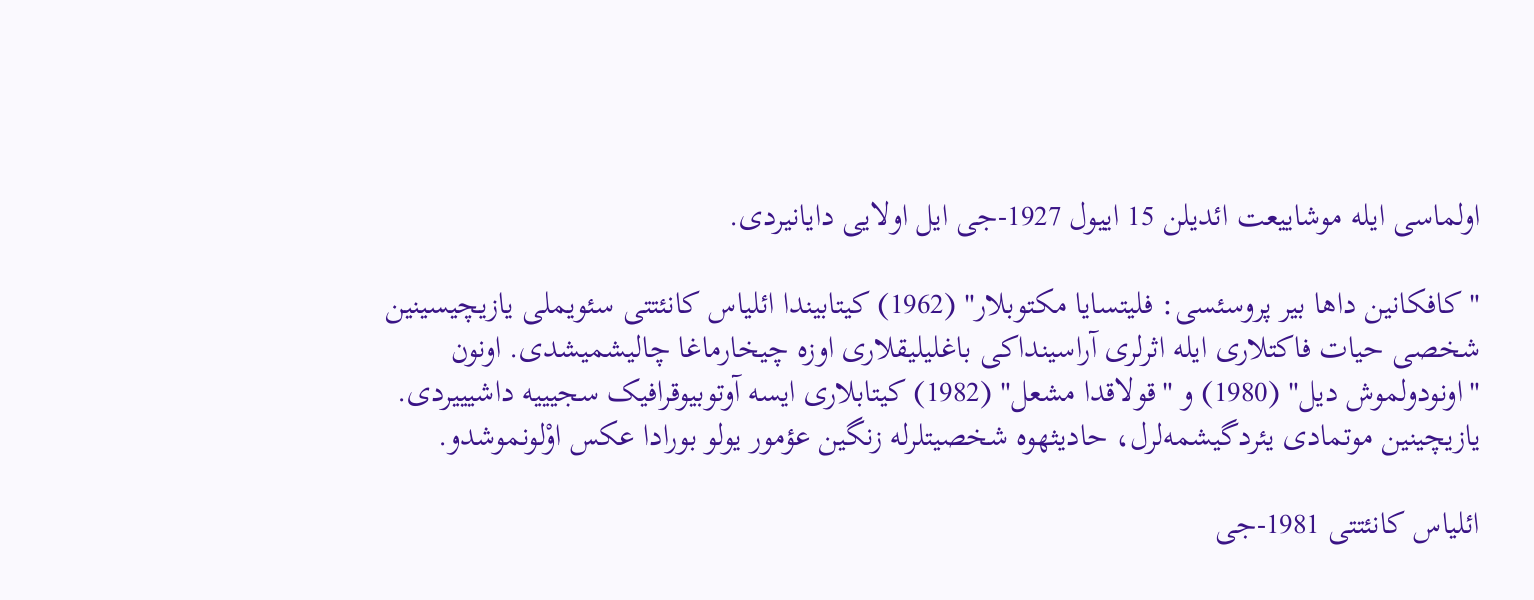اولماسی ایله موشاییعت ائدیلن 15 اییول 1927-جی ایل اولایی دایانیردی.

"کافکانین داها بیر پروسئسی: فلیتسایا مکتوبلار" (1962) کیتابیندا ائلیاس کانئتتی سئویملی یازیچیسینین شخصی حیات فاکتلاری ایله اثرلری آراسینداکی باغلیلیقلاری اوزه چیخارماغا چالیشمیشدی. اونون "اونودولموش دیل" (1980) و "قولاقدا مشعل" (1982) کیتابلاری ایسه آوتوبیوقرافیک سجیییه داشیییردی. یازیچینین موتمادی یئردگیشمه‌لرل، حادیثهوه شخصیتلرله زنگین عؤمور یولو بورادا عکس اوْلونموشدو.

ائلیاس کانئتتی 1981-جی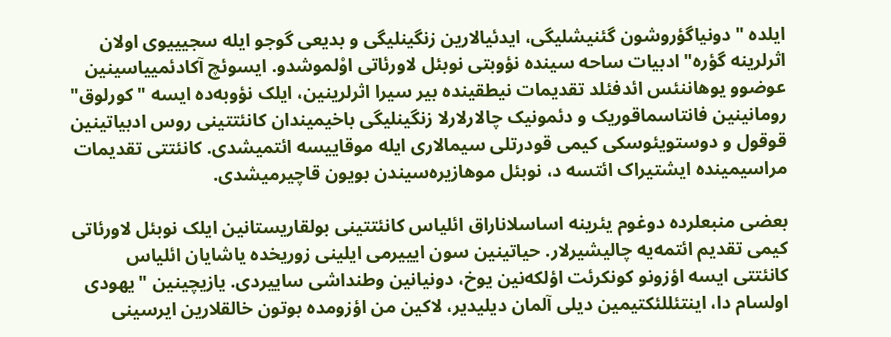ایلده "دونیاگؤروشون گئنیشلیگی، ایدئیالارین زنگینلیگی و بدیعی گوجو ایله سجیییوی اولان اثرلرینه گؤره" ادبیات ساحه سینده نؤوبتی نوبئل لاورئاتی اوْلموشدو. ایسوئچ آکادئمییاسینین عوضوو یوهاننئس ائدفئلد تقدیمات نیطقینده بیر سیرا اثرلرینین، ایلک نؤوبه‌ده ایسه "کورلوق" رومانینین فانتاسماقوریک و دئمونیک چالارلارلا زنگینلیگی باخیمیندان کانئتتینی روس ادبیاتینین قوقول و دوستویئوسکی کیمی قودرتلی سیمالاری ایله موقاییسه ائتمیشدی. کانئتتی تقدیمات مراسیمینده ایشتیراک ائتسه د، نوبئل موهازیره‌سیندن بویون قاچیرمیشدی.

بعضی منبعلرده دوغوم یئرینه اساسلاناراق ائلیاس کانئتتینی بولقاریستانین ایلک نوبئل لاورئاتی کیمی تقدیم ائتمه‌یه چالیشیرلار. حیاتینین سون ایییرمی ایلینی زوریخده یاشایان ائلیاس کانئتتی ایسه اؤزونو کونکرئت اؤلکه‌نین یوخ، دونیانین وطنداشی ساییردی. یازیچینین "یهودی اولسام دا، اینتئللئکتیمین دیلی آلمان دیلیدیر، لاکین من اؤزومده بوتون خالقلارین ایرسینی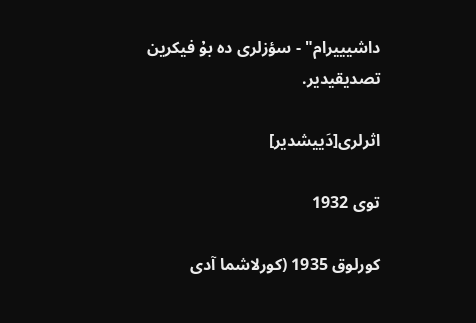داشیییرام" - سؤزلری ده بۇ فیکرین تصدیقیدیر.

اثرلری[دَییشدیر]

توی 1932

کورلوق 1935 (کورلاشما آدی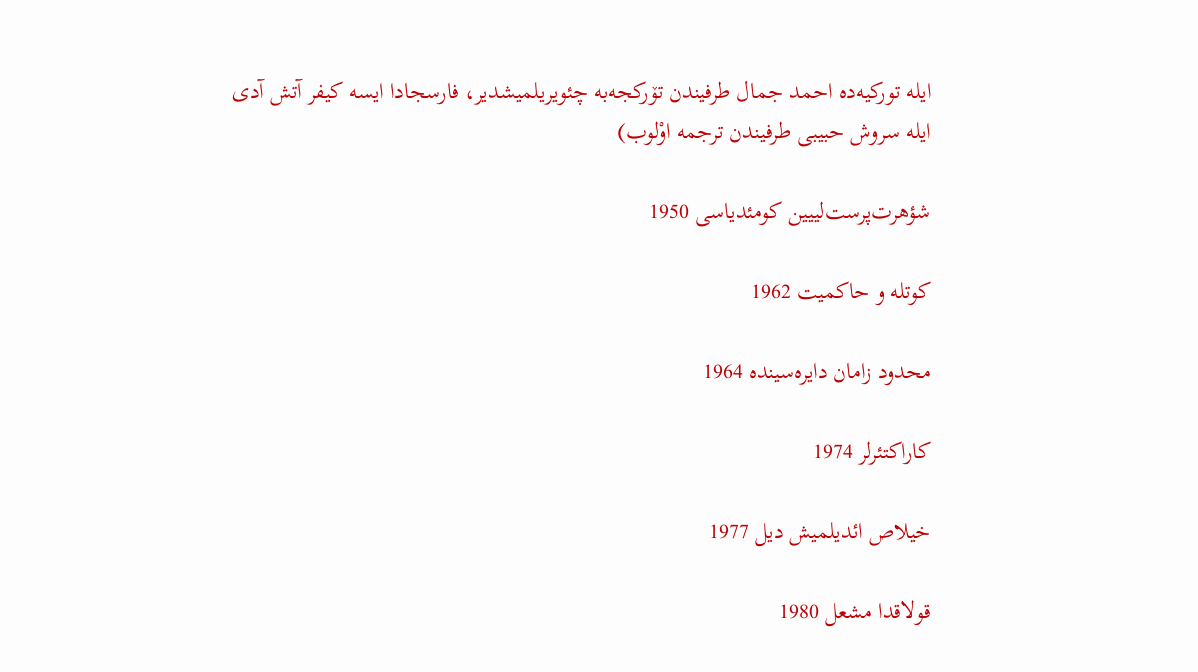ایله تورکیه‌ده احمد جمال طرفیندن تۆرکجه‌‌به چئویریلمیشدیر، فارسجادا ایسه کیفر آتش آدی ایله سروش حبیبی طرفیندن ترجمه اوْلوب)

شؤهرت‌پرست‌لییین کومئدیاسی 1950

کوتله و حاکمیت 1962

محدود زامان دایره‌سینده 1964

کاراکتئرلر 1974

خیلاص ائدیلمیش دیل 1977

قولاقدا مشعل 1980